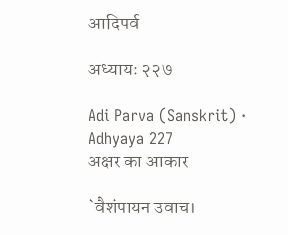आदिपर्व

अध्यायः २२७

Adi Parva (Sanskrit) · Adhyaya 227
अक्षर का आकार

`वैशंपायन उवाच।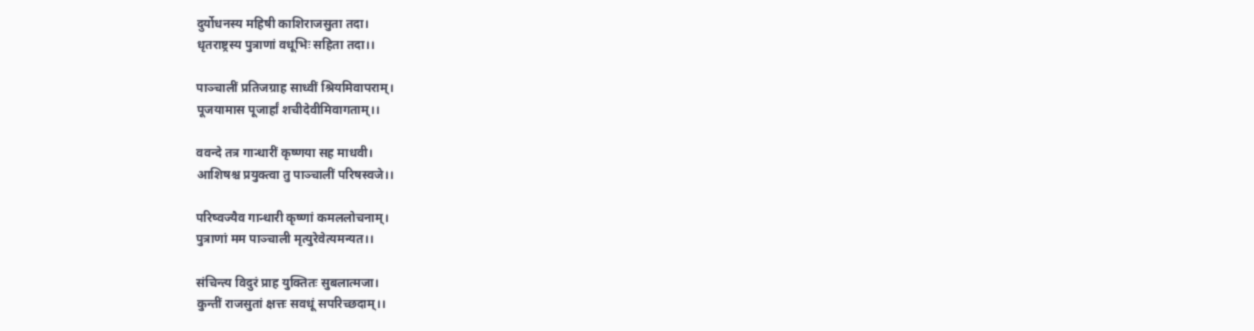दुर्योधनस्य महिषी काशिराजसुता तदा।
धृतराष्ट्रस्य पुत्राणां वधूभिः सहिता तदा।।

पाञ्चालीं प्रतिजग्राह साध्वीं श्रियमिवापराम्।
पूजयामास पूजार्हां शचीदेवीमिवागताम्।।

ववन्दे तत्र गान्धारीं कृष्णया सह माधवी।
आशिषश्च प्रयुक्त्वा तु पाञ्चालीं परिषस्वजे।।

परिष्वज्यैव गान्धारी कृष्णां कमललोचनाम्।
पुत्राणां मम पाञ्चाली मृत्युरेवेत्यमन्यत।।

संचिन्त्य विदुरं प्राह युक्तितः सुबलात्मजा।
कुन्तीं राजसुतां क्षत्तः सवधूं सपरिच्छदाम्।।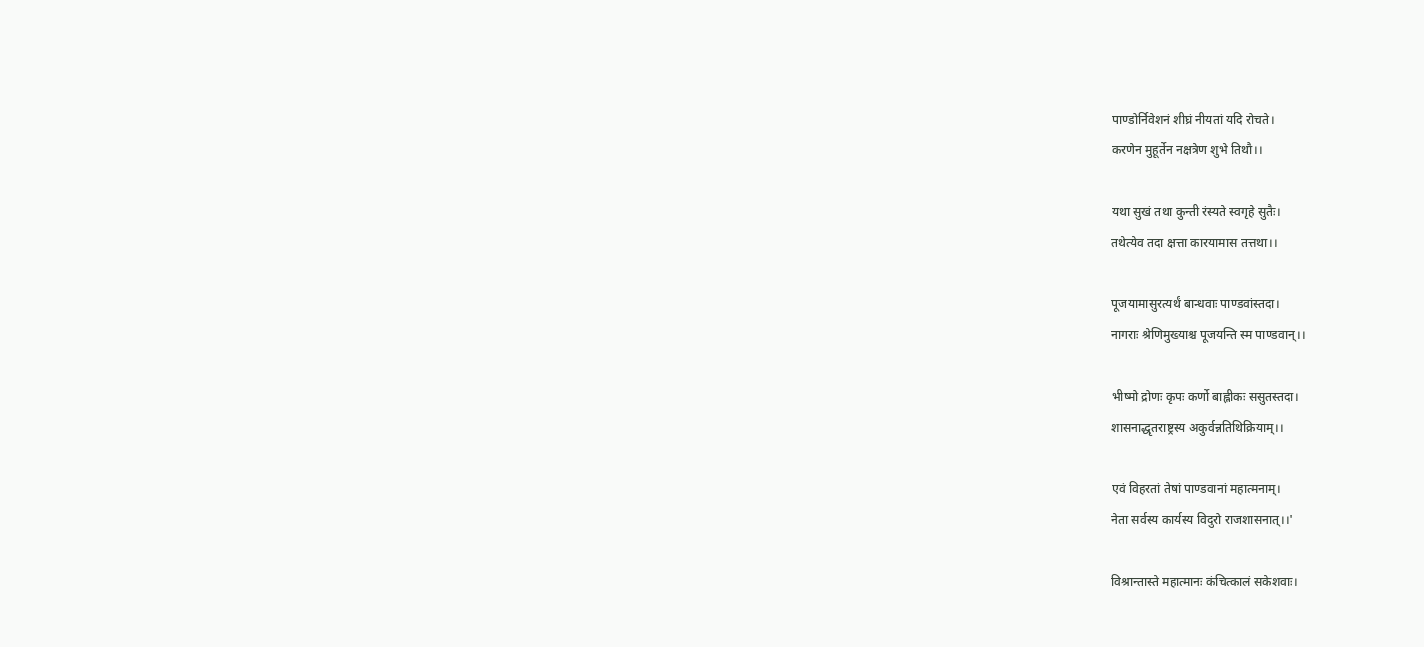पाण्डोर्निवेशनं शीघ्रं नीयतां यदि रोचते।
करणेन मुहूर्तेन नक्षत्रेण शुभे तिथौ।।

यथा सुखं तथा कुन्ती रंस्यते स्वगृहे सुतैः।
तथेत्येव तदा क्षत्ता कारयामास तत्तथा।।

पूजयामासुरत्यर्थं बान्धवाः पाण्डवांस्तदा।
नागराः श्रेणिमुख्याश्च पूजयन्ति स्म पाण्डवान्।।

भीष्मो द्रोणः कृपः कर्णो बाह्लीकः ससुतस्तदा।
शासनाद्धृतराष्ट्रस्य अकुर्वन्नतिथिक्रियाम्।।

एवं विहरतां तेषां पाण्डवानां महात्मनाम्।
नेता सर्वस्य कार्यस्य विदुरो राजशासनात्।।'

विश्रान्तास्ते महात्मानः कंचित्कालं सकेशवाः।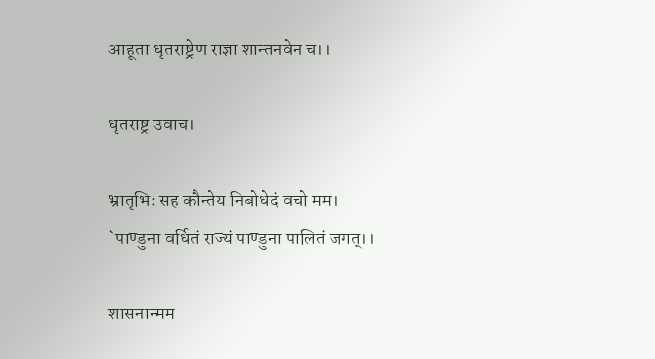आहूता धृतराष्ट्रेण राज्ञा शान्तनवेन च।।

धृतराष्ट्र उवाच।

भ्रातृभिः सह कौन्तेय निबोधेदं वचो मम।
`पाण्डुना वर्धितं राज्यं पाण्डुना पालितं जगत्।।

शासनान्मम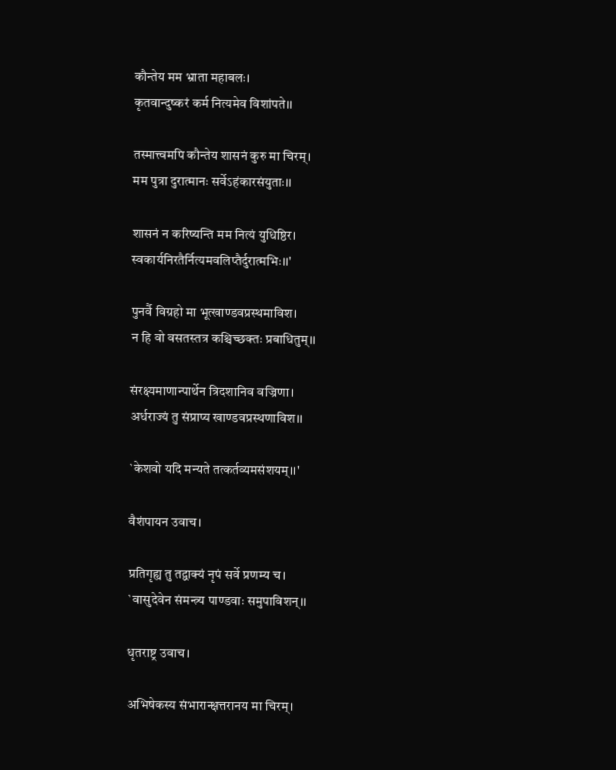कौन्तेय मम भ्राता महाबलः।
कृतवान्दुष्करं कर्म नित्यमेव विशांपते।।

तस्मात्त्वमपि कौन्तेय शासनं कुरु मा चिरम्।
मम पुत्रा दुरात्मानः सर्वेऽहंकारसंयुताः।।

शासनं न करिष्यन्ति मम नित्यं युधिष्ठिर।
स्वकार्यनिरतैर्नित्यमवलिप्तैर्दुरात्मभिः।।'

पुनर्वै विग्रहो मा भूत्खाण्डवप्रस्थमाविश।
न हि वो वसतस्तत्र कश्चिच्छक्तः प्रबाधितुम्।।

संरक्ष्यमाणान्पार्थेन त्रिदशानिव वज्रिणा।
अर्धराज्यं तु संप्राप्य खाण्डवप्रस्थणाविश।।

`केशवो यदि मन्यते तत्कर्तव्यमसंशयम्।।'

वैशंपायन उवाच।

प्रतिगृह्य तु तद्वाक्यं नृपं सर्वे प्रणम्य च।
`वासुदेवेन संमन्त्र्य पाण्डवाः समुपाविशन्।।

धृतराष्ट्र उवाच।

अभिषेकस्य संभारान्क्षत्तरानय मा चिरम्।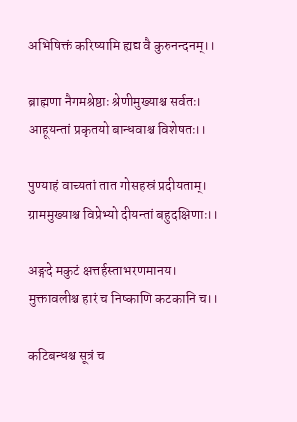अभिषिक्तं करिष्यामि ह्यद्य वै कुरुनन्दनम्।।

ब्राह्मणा नैगमश्रेष्ठाः श्रेणीमुख्याश्च सर्वतः।
आहूयन्तां प्रकृतयो बान्धवाश्च विशेषतः।।

पुण्याहं वाच्यतां तात गोसहस्रं प्रदीयताम्।
ग्राममुख्याश्च विप्रेभ्यो दीयन्तां बहुदक्षिणाः।।

अङ्गदे मकुटं क्षत्तर्हस्ताभरणमानय।
मुक्तावलीश्च हारं च निष्काणि कटकानि च।।

कटिबन्धश्च सूत्रं च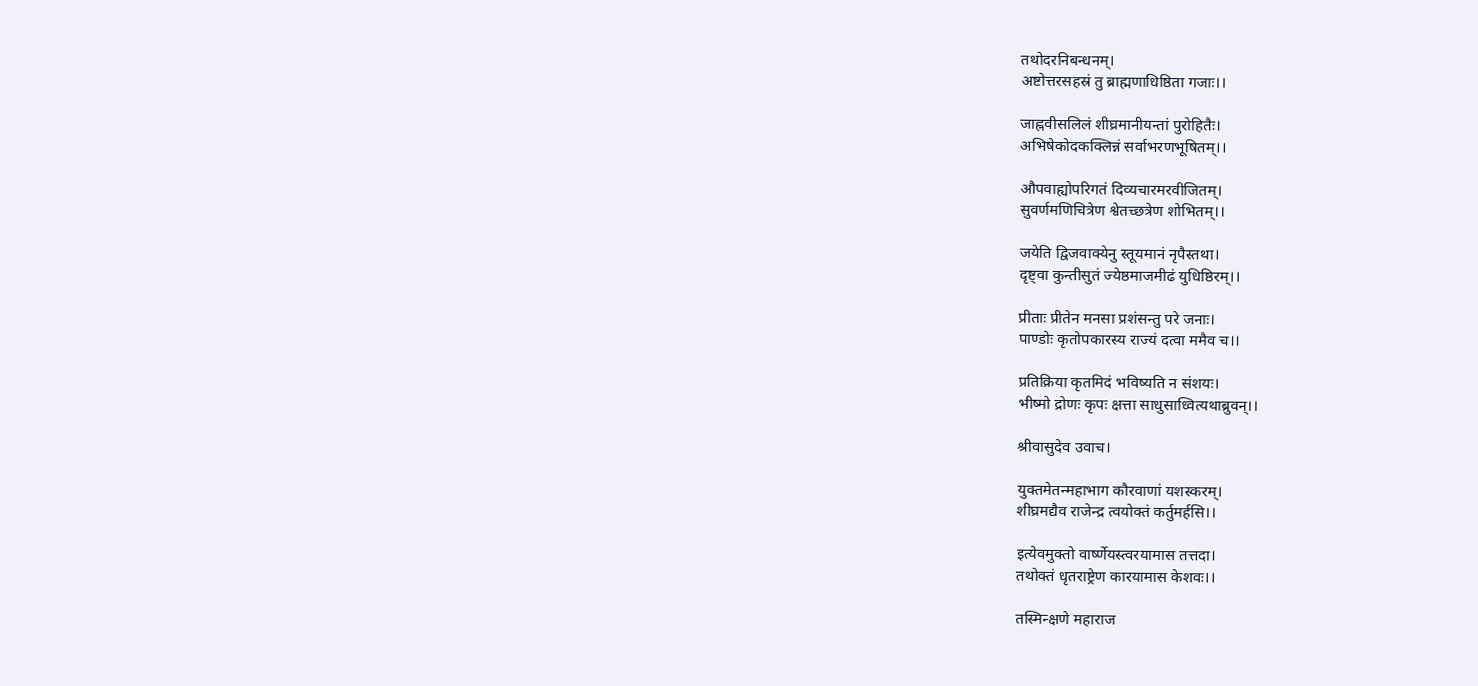तथोदरनिबन्धनम्।
अष्टोत्तरसहस्रं तु ब्राह्मणाधिष्ठिता गजाः।।

जाह्नवीसलिलं शीघ्रमानीयन्तां पुरोहितैः।
अभिषेकोदकक्लिन्नं सर्वाभरणभूषितम्।।

औपवाह्योपरिगतं दिव्यचारमरवीजितम्।
सुवर्णमणिचित्रेण श्वेतच्छत्रेण शोभितम्।।

जयेति द्विजवाक्येनु स्तूयमानं नृपैस्तथा।
दृष्ट्वा कुन्तीसुतं ज्येष्ठमाजमीढं युधिष्ठिरम्।।

प्रीताः प्रीतेन मनसा प्रशंसन्तु परे जनाः।
पाण्डोः कृतोपकारस्य राज्यं दत्वा ममैव च।।

प्रतिक्रिया कृतमिदं भविष्यति न संशयः।
भीष्मो द्रोणः कृपः क्षत्ता साधुसाध्वित्यथाब्रुवन्।।

श्रीवासुदेव उवाच।

युक्तमेतन्महाभाग कौरवाणां यशस्करम्।
शीघ्रमद्यैव राजेन्द्र त्वयोक्तं कर्तुमर्हसि।।

इत्येवमुक्तो वार्ष्णेयस्त्वरयामास तत्तदा।
तथोक्तं धृतराष्ट्रेण कारयामास केशवः।।

तस्मिन्क्षणे महाराज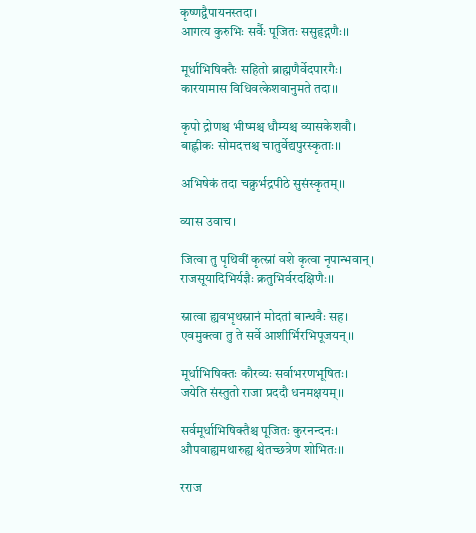कृष्णद्वैपायनस्तदा।
आगत्य कुरुभिः सर्वैः पूजितः ससुहृद्गणैः।।

मूर्धाभिषिक्तैः सहितो ब्राह्मणैर्वेदपारगैः।
कारयामास विधिवत्केशवानुमते तदा।।

कृपो द्रोणश्च भीष्मश्च धौम्यश्च व्यासकेशवौ।
बाह्लीकः सोमदत्तश्च चातुर्वेद्यपुरस्कृताः।।

अभिषेकं तदा चक्रुर्भद्रपीठे सुसंस्कृतम्।।

व्यास उवाच।

जित्वा तु पृथिवीं कृत्स्नां वशे कृत्वा नृपान्भवान्।
राजसूयादिभिर्यज्ञैः क्रतुभिर्वरदक्षिणैः।।

स्नात्वा ह्यवभृथस्नानं मोदतां बान्धवैः सह।
एवमुक्त्वा तु ते सर्वे आशीर्भिरभिपूजयन्।।

मूर्धाभिषिक्तः कौरव्यः सर्वाभरणभूषितः।
जयेति संस्तुतो राजा प्रददौ धनमक्षयम्।।

सर्वमूर्धाभिषिक्तैश्च पूजितः कुरनन्दनः।
औपवाह्यमथारुह्य श्वेतच्छत्रेण शोभितः।।

रराज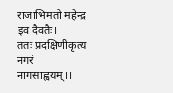राजाभिमतो महेन्द्र इव दैवतैः।
ततः प्रदक्षिणीकृत्य नगरं नागसाह्वयम्।।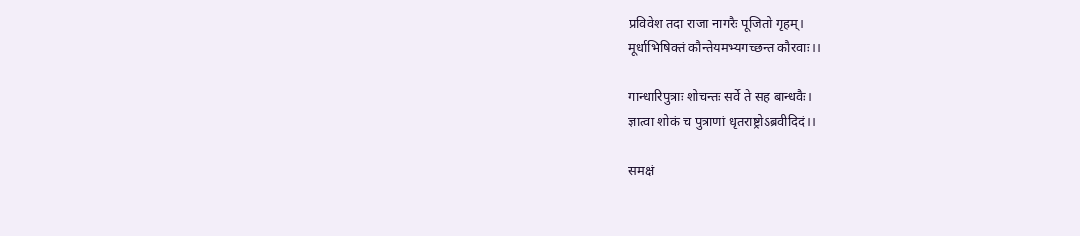प्रविवेश तदा राजा नागरैः पूजितो गृहम्।
मूर्धाभिषिक्तं कौन्तेयमभ्यगच्छन्त कौरवाः।।

गान्धारिपुत्राः शोचन्तः सर्वे ते सह बान्धवैः।
ज्ञात्वा शोकं च पुत्राणां धृतराष्ट्रोऽब्रवीदिदं।।

समक्षं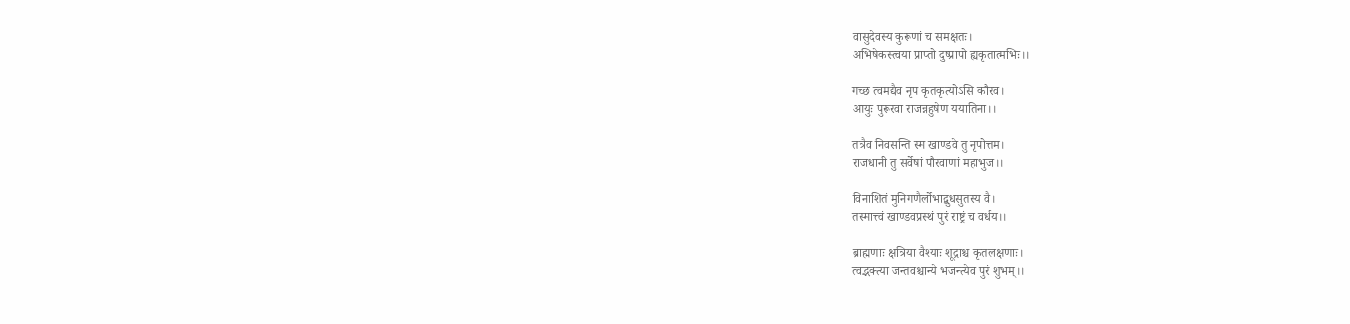वासुदेवस्य कुरूणां च समक्षतः।
अभिषेकस्त्वया प्राप्तो दुष्प्रापो ह्यकृतात्मभिः।।

गच्छ त्वमद्यैव नृप कृतकृत्योऽसि कौरव।
आयुः पुरूरवा राजन्नहुषेण ययातिना।।

तत्रैव निवसन्ति स्म खाण्डवे तु नृपोत्तम।
राजधानी तु सर्वेषां पौरवाणां महाभुज।।

विनाशितं मुनिगणैर्लोभाद्बुधसुतस्य वै।
तस्मात्त्वं खाण्डवप्रस्थं पुरं राष्ट्रं च वर्धय।।

ब्राह्मणाः क्षत्रिया वैश्याः शूद्राश्च कृतलक्षणाः।
त्वद्भक्त्या जन्तवश्चान्ये भजन्त्येव पुरं शुभम्।।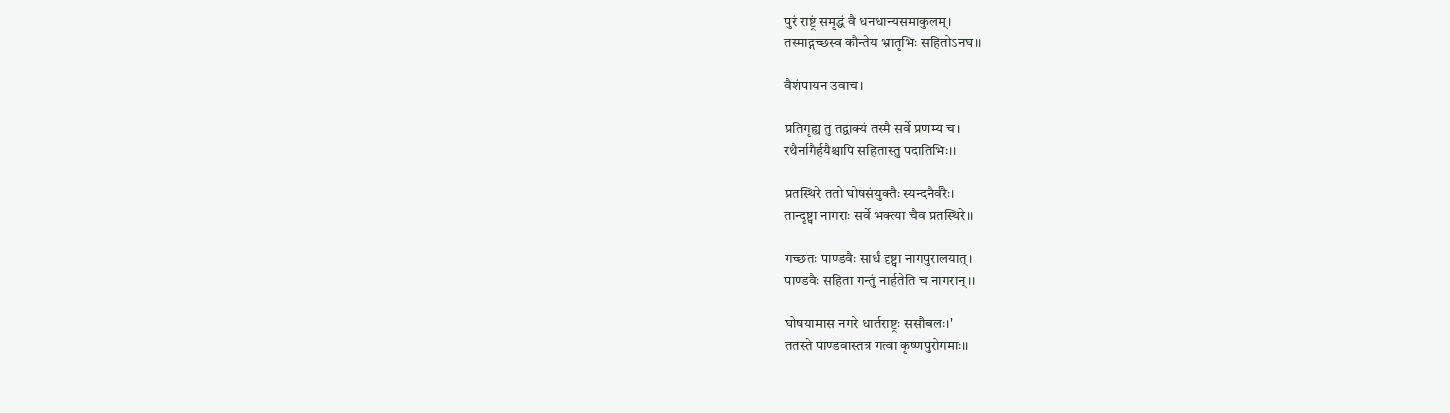पुरं राष्ट्रं समृद्धं वै धनधान्यसमाकुलम्।
तस्माद्गच्छस्व कौन्तेय भ्रातृभिः सहितोऽनघ।।

वैशंपायन उवाच।

प्रतिगृह्य तु तद्वाक्यं तस्मै सर्वे प्रणम्य च।
रथैर्नागैर्हयैश्चापि सहितास्तु पदातिभिः।।

प्रतस्थिरे ततो घोषसंयुक्तैः स्यन्दनैर्वरैः।
तान्दृष्ट्वा नागराः सर्वे भक्त्या चैव प्रतस्थिरे।।

गच्छतः पाण्डवैः सार्धं दृष्ट्वा नागपुरालयात्।
पाण्डवैः सहिता गन्तुं नार्हतेति च नागरान्।।

घोषयामास नगरे धार्तराष्ट्रः ससौबलः।'
ततस्ते पाण्डवास्तत्र गत्वा कृष्णपुरोगमाः।।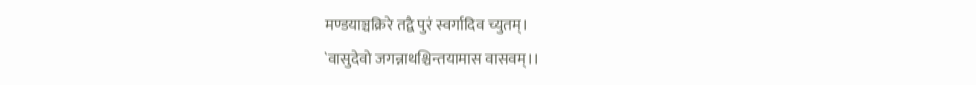मण्डयाञ्चक्रिरे तद्वै पुरं स्वर्गादिव च्युतम्।
`वासुदेवो जगन्नाथश्चिन्तयामास वासवम्।।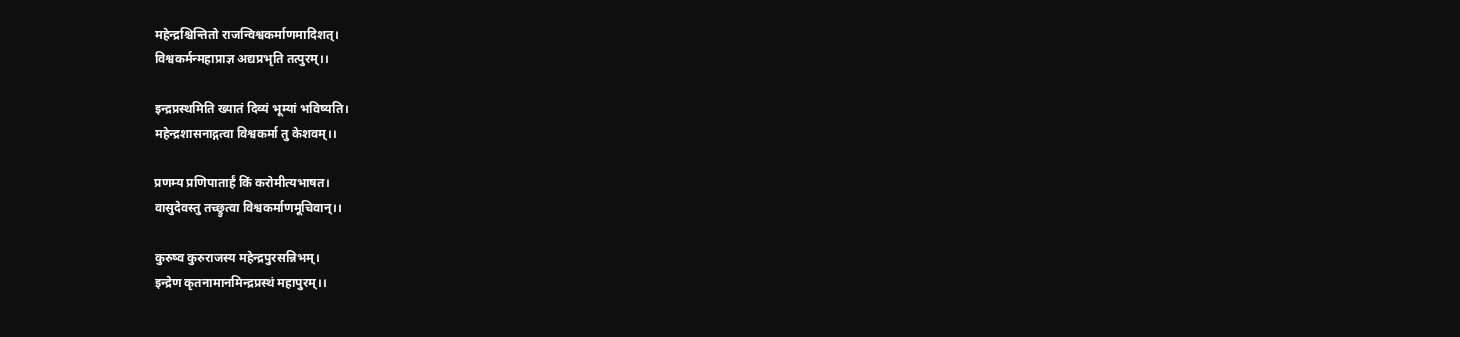महेन्द्रश्चिन्तितो राजन्विश्वकर्माणमादिशत्।
विश्वकर्मन्महाप्राज्ञ अद्यप्रभृति तत्पुरम्।।

इन्द्रप्रस्थमिति ख्यातं दिव्यं भूम्यां भविष्यति।
महेन्द्रशासनाद्गत्वा विश्वकर्मा तु केशवम्।।

प्रणम्य प्रणिपातार्हं किं करोमीत्यभाषत।
वासुदेवस्तु तच्छ्रुत्वा विश्वकर्माणमूचिवान्।।

कुरुष्व कुरुराजस्य महेन्द्रपुरसन्निभम्।
इन्द्रेण कृतनामानमिन्द्रप्रस्थं महापुरम्।।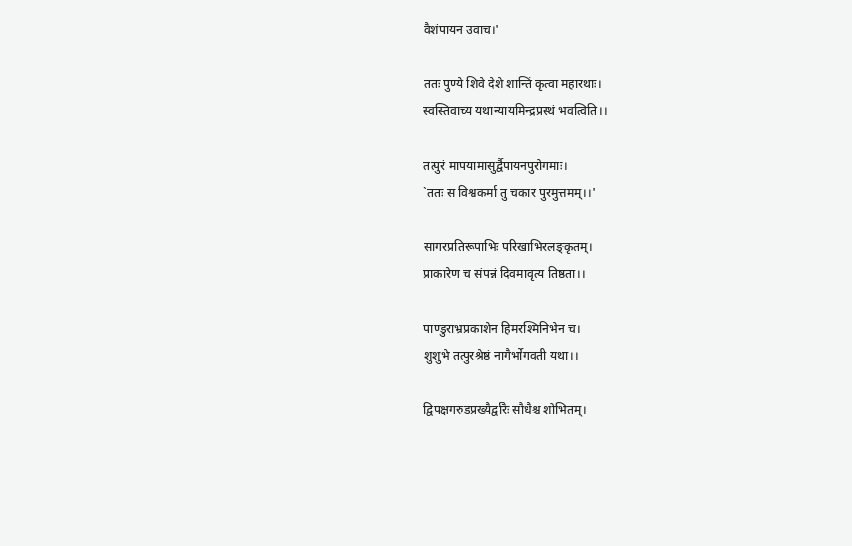वैशंपायन उवाच।'

ततः पुण्ये शिवे देशे शान्तिं कृत्वा महारथाः।
स्वस्तिवाच्य यथान्यायमिन्द्रप्रस्थं भवत्विति।।

तत्पुरं मापयामासुर्द्वैपायनपुरोगमाः।
`ततः स विश्वकर्मा तु चकार पुरमुत्तमम्।।'

सागरप्रतिरूपाभिः परिखाभिरलङ्कृतम्।
प्राकारेण च संपन्नं दिवमावृत्य तिष्ठता।।

पाण्डुराभ्रप्रकाशेन हिमरश्मिनिभेन च।
शुशुभे तत्पुरश्रेष्ठं नागैर्भोगवती यथा।।

द्विपक्षगरुडप्रख्यैर्द्वारैः सौधैश्च शोभितम्।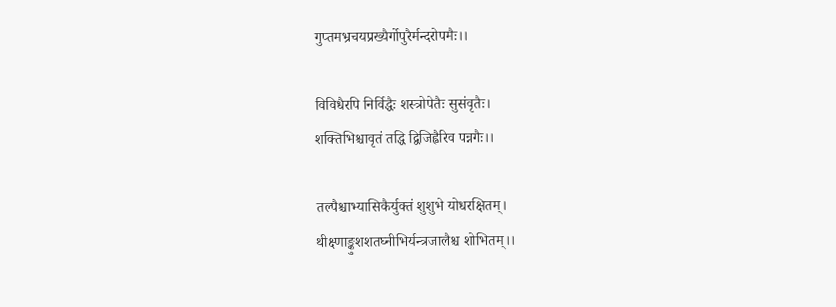गुप्तमभ्रचयप्रख्यैर्गोपुरैर्मन्दरोपमैः।।

विविधैरपि निर्विद्धैः शस्त्रोपेतैः सुसंवृतैः।
शक्तिभिश्चावृतं तद्धि द्विजिह्वैरिव पन्नगैः।।

तल्पैश्चाभ्यासिकैर्युक्तं शुशुभे योधरक्षितम्।
थीक्ष्णाङ्कुशशतघ्नीभिर्यन्त्रजालैश्च शोभितम्।।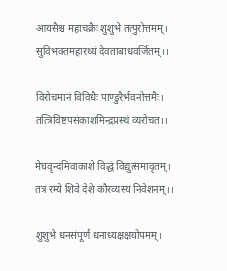आयसैश्च महाचक्रैः शुशुभे तत्पुरोत्तमम्।
सुविभक्तमहारथ्यं देवताबाधवर्जितम्।।

विरोचमानं विविधैः पाण्डुरैर्भवनोत्तमैः।
तत्त्रिविष्टपसंकाशमिन्द्रप्रस्थं व्यरोचत।।

मेघवृन्दमिवाकाशे विद्धं विद्युत्समावृतम्।
तत्र रम्ये शिवे देशे कौरव्यस्य निवेशनम्।।

शुशुभे धनसंपूर्णं धनाध्यक्षक्षयोपमम्।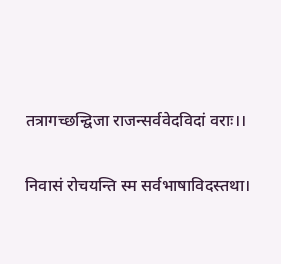तत्रागच्छन्द्विजा राजन्सर्ववेदविदां वराः।।

निवासं रोचयन्ति स्म सर्वभाषाविदस्तथा।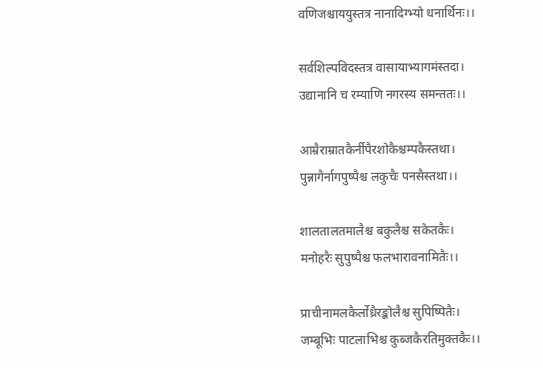वणिजश्चाययुस्तत्र नानादिग्भ्यो धनार्थिनः।।

सर्वशिल्पविदस्तत्र वासायाभ्यागमंस्तदा।
उद्यानानि च रम्याणि नगरस्य समन्ततः।।

आम्रैराम्रातकैर्नीपैरशोकैश्चम्पकैस्तथा।
पुन्नागैर्नागपुष्पैश्च लकुचैः पनसैस्तथा।।

शालतालतमालैश्च बकुलैश्च सकेतकैः।
मनोहरैः सुपुष्पैश्च फलभारावनामितैः।।

प्राचीनामलकैर्लोध्रैरङ्कोलैश्च सुपिष्पितैः।
जम्बूभिः पाटलाभिश्च कुब्जकैरतिमुक्तकैः।।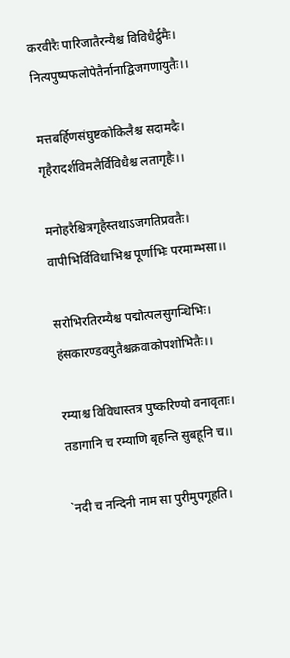करवीरैः पारिजातैरन्यैश्च विविधैर्द्रुमैः।
नित्यपुष्पफलोपेतैर्नानाद्विजगणायुतैः।।

मत्तबर्हिणसंघुष्टकोकिलैश्च सदामदैः।
गृहैरादर्शविमलैर्विविधैश्च लतागृहैः।।

मनोहरैश्चित्रगृहैस्तथाऽजगतिप्रवतैः।
वापीभिर्विविधाभिश्च पूर्णाभिः परमाम्भसा।।

सरोभिरतिरम्यैश्च पद्मोत्पलसुगन्धिभिः।
हंसकारण्डवयुतैश्चक्रवाकोपशोभितैः।।

रम्याश्च विविधास्तत्र पुष्करिण्यो वनावृताः।
तडागानि च रम्याणि बृहन्ति सुबहूनि च।।

`नदी च नन्दिनी नाम सा पुरीमुपगूहति।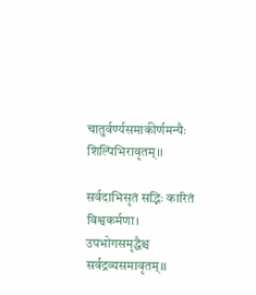चातुर्वर्ण्यसमाकीर्णमन्यैः शिल्पिभिरावृतम्।।

सर्वदाभिसृतं सद्भिः कारितं विश्वकर्मणा।
उपभोगसमृद्धैश्च सर्वद्रव्यसमावृतम्।।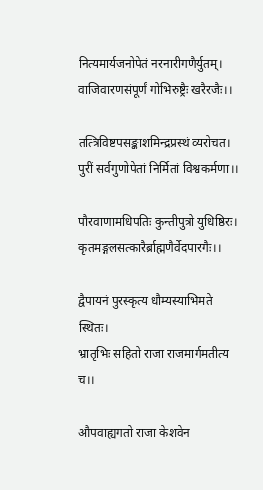नित्यमार्यजनोपेतं नरनारीगणैर्युतम्।
वाजिवारणसंपूर्णं गोभिरुष्ट्रैः खरैरजैः।।

तत्त्रिविष्टपसङ्काशमिन्द्रप्रस्थं व्यरोचत।
पुरीं सर्वगुणोपेतां निर्मितां विश्वकर्मणा।।

पौरवाणामधिपतिः कुन्तीपुत्रो युधिष्ठिरः।
कृतमङ्गलसत्कारैर्ब्राह्मणैर्वेदपारगैः।।

द्वैपायनं पुरस्कृत्य धौम्यस्याभिमते स्थितः।
भ्रातृभिः सहितो राजा राजमार्गमतीत्य च।।

औपवाह्यगतो राजा केशवेन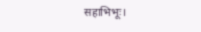सहाभिभूः।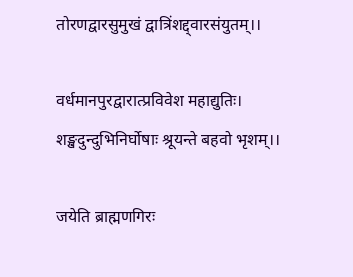तोरणद्वारसुमुखं द्वात्रिंशद्द्वारसंयुतम्।।

वर्धमानपुरद्वारात्प्रविवेश महाद्युतिः।
शङ्खदुन्दुभिनिर्घोषाः श्रूयन्ते बहवो भृशम्।।

जयेति ब्राह्मणगिरः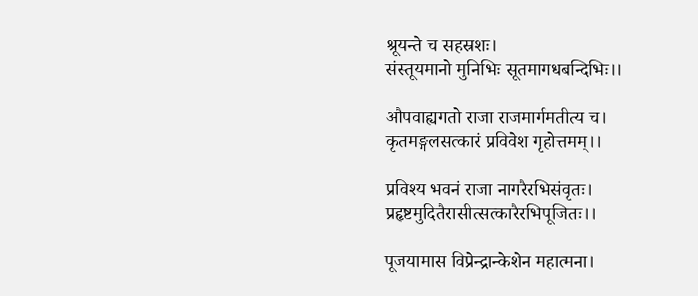श्रूयन्ते च सहस्रशः।
संस्तूयमानो मुनिभिः सूतमागधबन्दिभिः।।

औपवाह्यगतो राजा राजमार्गमतीत्य च।
कृतमङ्गलसत्कारं प्रविवेश गृहोत्तमम्।।

प्रविश्य भवनं राजा नागरैरभिसंवृतः।
प्रहृष्टमुदितैरासीत्सत्कारैरभिपूजितः।।

पूजयामास विप्रेन्द्रान्केशेन महात्मना।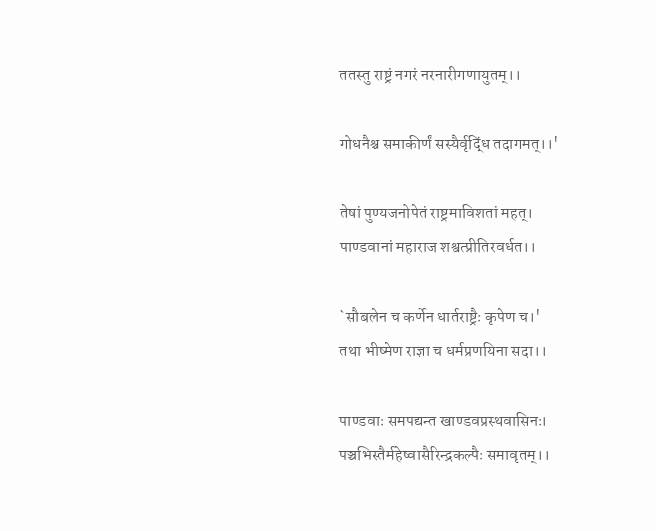ततस्तु राष्ट्रं नगरं नरनारीगणायुतम्।।

गोधनैश्च समाकीर्णं सस्यैर्वृद्धिं तदागमत्।।'

तेषां पुण्यजनोपेतं राष्ट्रमाविशतां महत्।
पाण्डवानां महाराज शश्वत्प्रीतिरवर्धत।।

`सौबलेन च कर्णेन धार्तराष्ट्रैः कृपेण च।'
तथा भीष्मेण राज्ञा च धर्मप्रणयिना सदा।।

पाण्डवाः समपद्यन्त खाण्डवप्रस्थवासिनः।
पञ्चभिस्तैर्महेष्वासैरिन्द्रकल्पैः समावृतम्।।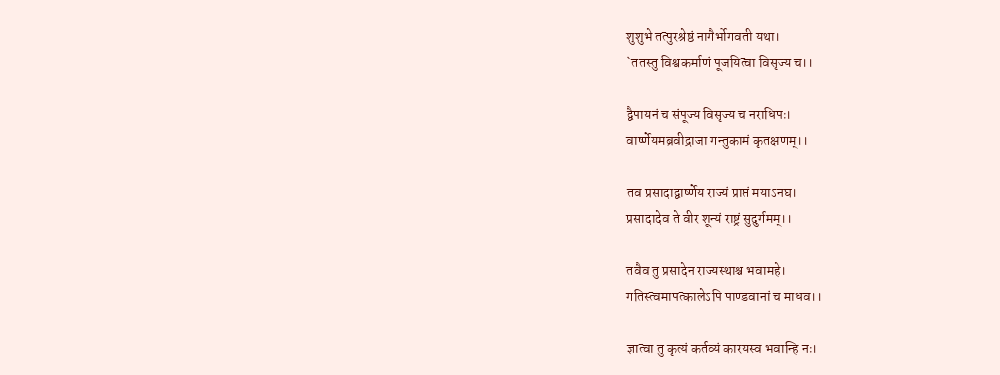शुशुभे तत्पुरश्रेष्ठं नागैर्भोगवती यथा।
`ततस्तु विश्वकर्माणं पूजयित्वा विसृज्य च।।

द्वैपायनं च संपूज्य विसृज्य च नराधिपः।
वार्ष्णेयमब्रवीद्राजा गन्तुकामं कृतक्षणम्।।

तव प्रसादाद्वार्ष्णेय राज्यं प्राप्तं मयाऽनघ।
प्रसादादेव ते वीर शून्यं राष्ट्रं सुदुर्गमम्।।

तवैव तु प्रसादेन राज्यस्थाश्च भवामहे।
गतिस्त्वमापत्कालेऽपि पाण्डवानां च माधव।।

ज्ञात्वा तु कृत्यं कर्तव्यं कारयस्व भवान्हि नः।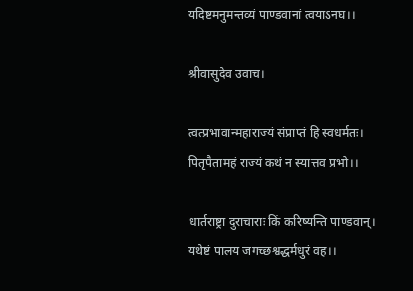यदिष्टमनुमन्तव्यं पाण्डवानां त्वयाऽनघ।।

श्रीवासुदेव उवाच।

त्वत्प्रभावान्महाराज्यं संप्राप्तं हि स्वधर्मतः।
पितृपैतामहं राज्यं कथं न स्यात्तव प्रभो।।

धार्तराष्ट्रा दुराचाराः किं करिष्यन्ति पाण्डवान्।
यथेष्टं पालय जगच्छश्वद्धर्मधुरं वह।।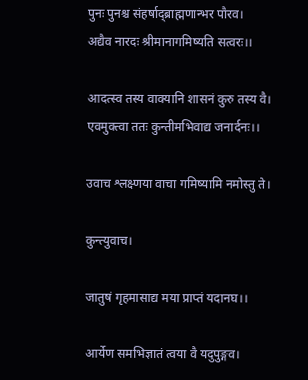पुनः पुनश्च संहर्षाद्ब्राह्मणान्भर पौरव।
अद्यैव नारदः श्रीमानागमिष्यति सत्वरः।।

आदत्स्व तस्य वाक्यानि शासनं कुरु तस्य वै।
एवमुक्त्वा ततः कुन्तीमभिवाद्य जनार्दनः।।

उवाच श्लक्ष्णया वाचा गमिष्यामि नमोस्तु ते।

कुन्त्युवाच।

जातुषं गृहमासाद्य मया प्राप्तं यदानघ।।

आर्येण समभिज्ञातं त्वया वै यदुपुङ्गव।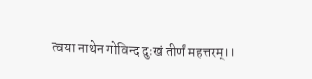त्वया नाथेन गोविन्द दुःखं तीर्णं महत्तरम्।।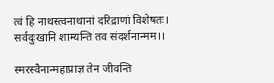त्वं हि नाथस्त्वनाथानां दरिद्राणां विशेषतः।
सर्वदुःखानि शाम्यन्ति तव संदर्शनान्मम।।

स्मरस्वैनान्महाप्राज्ञ तेन जीवन्ति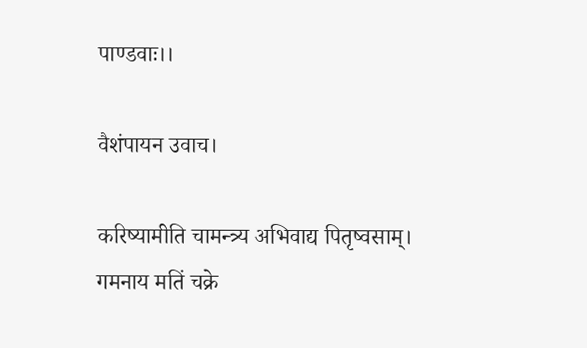पाण्डवाः।।

वैशंपायन उवाच।

करिष्यामीति चामन्त्र्य अभिवाद्य पितृष्वसाम्।
गमनाय मतिं चक्रे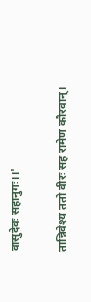वासुदेवः सहानुगः।।'

तान्निवेश्य ततो वीरः सह रामेण कौरवान्।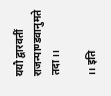ययौ द्वारवतीं राजन्पाण्डवानुमते तदा।।

।। इति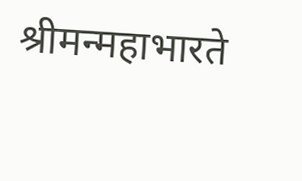श्रीमन्महाभारते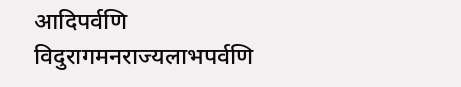आदिपर्वणि
विदुरागमनराज्यलाभपर्वणि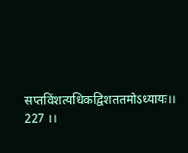सप्तविंशत्यधिकद्विशततमोऽध्यायः।। 227 ।।